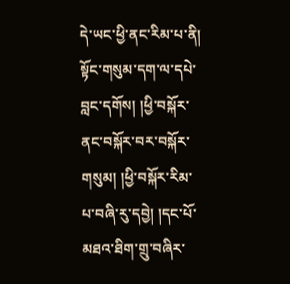དེ་ཡང་ཕྱི་ནང་རིམ་པ་ནི། སྟོང་གསུམ་དག་ལ་དཔེ་བླང་དགོས། །ཕྱི་བསྐོར་ནང་བསྐོར་བར་བསྐོར་གསུམ། །ཕྱི་བསྐོར་རིམ་པ་བཞི་རུ་དབྱེ། །དང་པོ་མཐའ་ཐིག་གྲུ་བཞིར་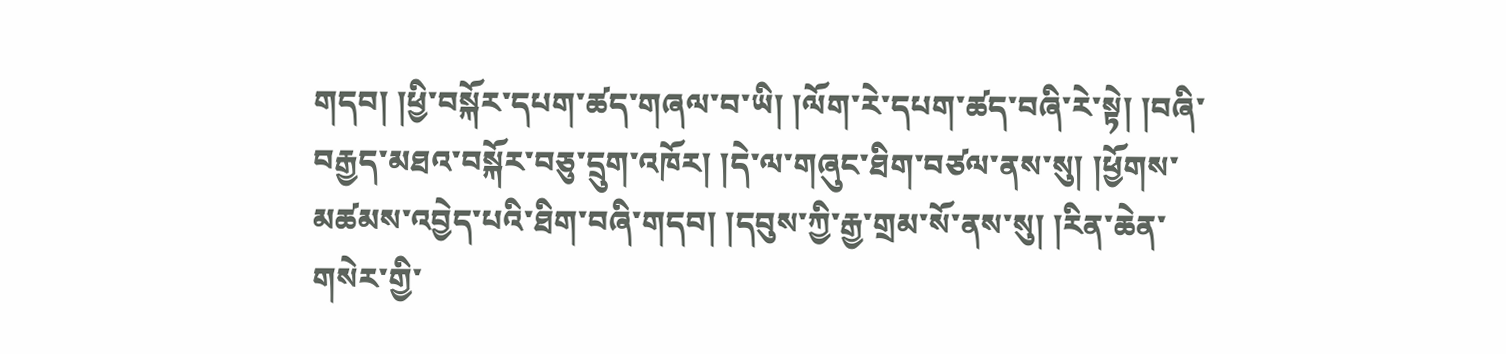གདབ། །ཕྱི་བསྐོར་དཔག་ཚད་གཞལ་བ་ཡི། །ལོག་རེ་དཔག་ཚད་བཞི་རེ་སྟེ། །བཞི་བརྒྱད་མཐའ་བསྐོར་བཅུ་དྲུག་འཁོར། །དེ་ལ་གཞུང་ཐིག་བཙལ་ནས་སུ། །ཕྱོགས་མཚམས་འབྱེད་པའི་ཐིག་བཞི་གདབ། །དབུས་ཀྱི་རྒྱ་གྲམ་སོ་ནས་སུ། །རིན་ཆེན་གསེར་གྱི་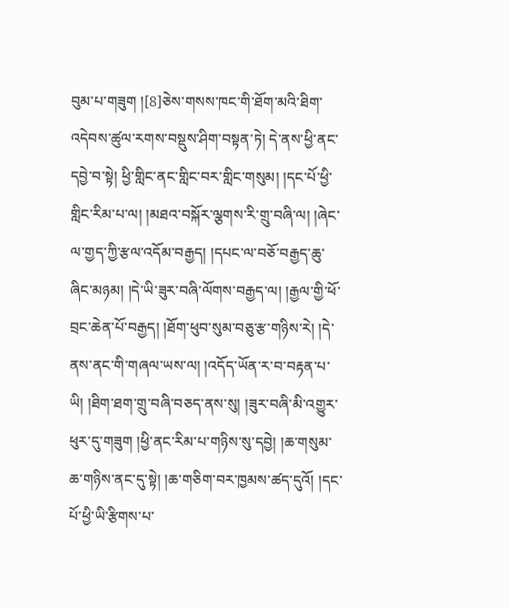བུམ་པ་གཟུག །[8]ཅེས་གསས་ཁང་གི་ཐོག་མའི་ཐིག་འདེབས་ཚུལ་རགས་བསྡུས་ཤིག་བསྟན་ཏེ། དེ་ནས་ཕྱི་ནང་དབྱེ་བ་སྟེ། ཕྱི་གླིང་ནང་གླིང་བར་གླིང་གསུམ། །དང་པོ་ཕྱི་གླིང་རིམ་པ་ལ། །མཐའ་བསྐོར་ལྕགས་རི་གྲུ་བཞི་ལ། །ཞེང་ལ་གྱད་ཀྱི་རྩལ་འདོམ་བརྒྱད། །དཔང་ལ་བཅོ་བརྒྱད་ཆུ་ཞིང་མཉམ། །དེ་ཡི་ཟུར་བཞི་ལོགས་བརྒྱད་ལ། །རྒྱལ་གྱི་ཕོ་བྲང་ཆེན་པོ་བརྒྱད། །ཐོག་ཕུབ་སུམ་བཅུ་རྩ་གཉིས་རེ། །དེ་ནས་ནང་གི་གཞལ་ཡས་ལ། །འདོད་ཡོན་ར་བ་བརྟན་པ་ཡི། །ཐིག་ཐག་གྲུ་བཞི་བཅད་ནས་སུ། །ཟུར་བཞི་མི་འགྱུར་ཕུར་དུ་གཟུག །ཕྱི་ནང་རིམ་པ་གཉིས་སུ་དབྱེ། །ཆ་གསུམ་ཆ་གཉིས་ནང་དུ་སྟེ། །ཆ་གཅིག་བར་ཁྱམས་ཚད་དུའོ། །དང་པོ་ཕྱི་ཡི་རྩིགས་པ་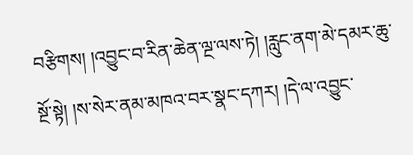བརྩིགས། །འབྱུང་བ་རིན་ཆེན་ལྔ་ལས་ཏེ། །རླུང་ནག་མེ་དམར་ཆུ་སྔོ་སྟེ། །ས་སེར་ནམ་མཁའ་བར་སྣང་དཀར། །དེ་ལ་འབྱུང་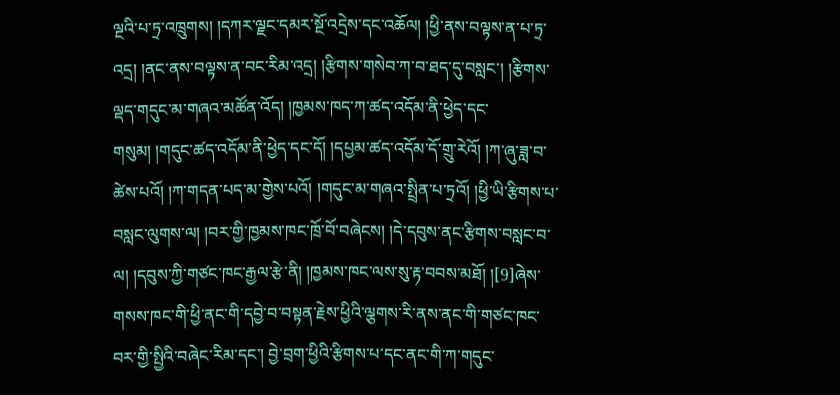ལྔའི་པ་ཏྲ་འཁྲུགས། །དཀར་ལྗང་དམར་སྔོ་འདྲེས་དང་འཆོལ། །ཕྱི་ནས་བལྟས་ན་པ་ཏྲ་འདྲ། །ནང་ནས་བལྟས་ན་བང་རིམ་འདྲ། །རྩིགས་གསེབ་ཀ་བ་ཐད་དུ་བསླང་། །རྩིགས་ལྡད་གདུང་མ་གཞའ་མཚོན་འོད། །ཁྱམས་ཁད་ཀ་ཚད་འདོམ་ནི་ཕྱེད་དང་གསུམ། །གདུང་ཚད་འདོམ་ནི་ཕྱེད་དང་དོ། །དཔྱམ་ཚད་འདོམ་དོ་གྲུ་རེའོ། །ཀ་ཞུ་ཟླ་བ་ཚེས་པའོ། །ཀ་གདན་པད་མ་གྱེས་པའོ། །གདུང་མ་གཞའ་སྤྲིན་པ་ཏྲའོ། །ཕྱི་ཡི་རྩིགས་པ་བསླང་ལུགས་ལ། །བར་གྱི་ཁྱམས་ཁང་ཁྲོ་བོ་བཞེངས། །དེ་དབུས་ནང་རྩིགས་བསླང་བ་ལ། །དབུས་ཀྱི་གཙང་ཁང་རྒྱལ་རྩེ་ནི། །ཁྱམས་ཁང་ལས་སུ་རྟ་བབས་མཐོ། །[9]ཞེས་གསས་ཁང་གི་ཕྱི་ནང་གི་དབྱེ་བ་བསྟན་རྗེས་ཕྱིའི་ལྕགས་རི་ནས་ནང་གི་གཙང་ཁང་བར་གྱི་སྤྱིའི་བཞེང་རིམ་དང་། བྱེ་བྲག་ཕྱིའི་རྩིགས་པ་དང་ནང་གི་ཀ་གདུང་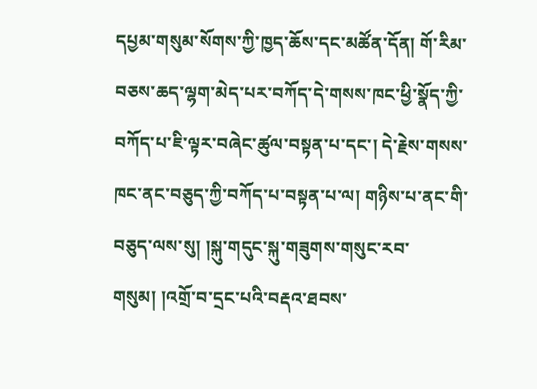དཔྱམ་གསུམ་སོགས་ཀྱི་ཁྱད་ཆོས་དང་མཚོན་དོན། གོ་རིམ་བཅས་ཆད་ལྷག་མེད་པར་བཀོད་དེ་གསས་ཁང་ཕྱི་སྣོད་ཀྱི་བཀོད་པ་ཇི་ལྟར་བཞེང་ཚུལ་བསྟན་པ་དང་། དེ་རྗེས་གསས་ཁང་ནང་བཅུད་ཀྱི་བཀོད་པ་བསྟན་པ་ལ། གཉིས་པ་ནང་གི་བཅུད་ལས་སུ། །སྐུ་གདུང་སྐུ་གཟུགས་གསུང་རབ་གསུམ། །འགྲོ་བ་དྲང་པའི་བརྡའ་ཐབས་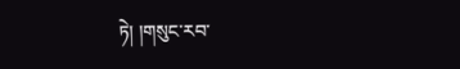ཏེ། །གསུང་རབ་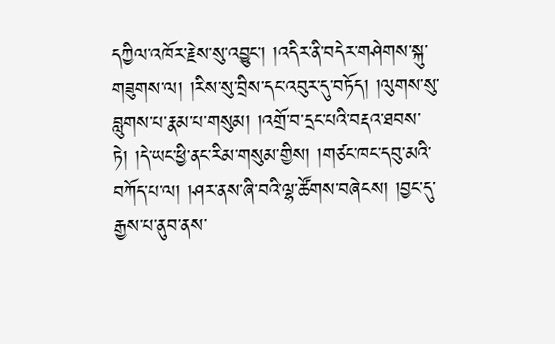དཀྱིལ་འཁོར་རྗེས་སུ་འབྱུང་། །འདིར་ནི་བདེར་གཤེགས་སྐུ་གཟུགས་ལ། །རིས་སུ་བྲིས་དང་འབུར་དུ་བཏོད། །ལུགས་སུ་བླུགས་པ་རྣམ་པ་གསུམ། །འགྲོ་བ་དྲང་པའི་བརྡའ་ཐབས་ཏེ། །དེ་ཡང་ཕྱི་ནང་རིམ་གསུམ་གྱིས། །གཙང་ཁང་དབུ་མའི་བཀོད་པ་ལ། །ཤར་ནས་ཞི་བའི་ལྷ་ཚོགས་བཞེངས། །བྱང་དུ་རྒྱས་པ་ནུབ་ནས་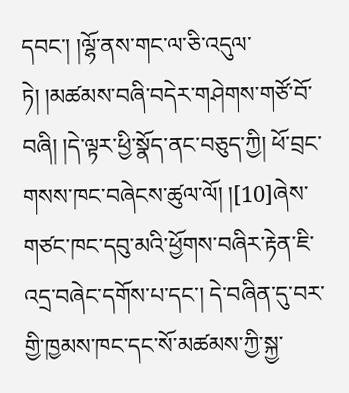དབང་། །ལྷོ་ནས་གང་ལ་ཅི་འདུལ་ཏེ། །མཚམས་བཞི་བདེར་གཤེགས་གཙོ་བོ་བཞི། །དེ་ལྟར་ཕྱི་སྣོད་ནང་བཅུད་ཀྱི། ཕོ་བྲང་གསས་ཁང་བཞེངས་ཚུལ་ལོ། །[10]ཞེས་གཙང་ཁང་དབུ་མའི་ཕྱོགས་བཞིར་རྟེན་ཇི་འདྲ་བཞེང་དགོས་པ་དང་། དེ་བཞིན་དུ་བར་གྱི་ཁྱམས་ཁང་དང་སོ་མཚམས་ཀྱི་སྐྱ་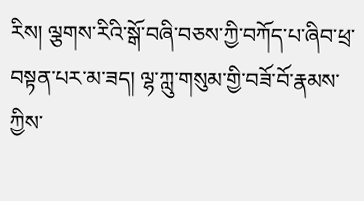རིས། ལྕགས་རིའི་སྒོ་བཞི་བཅས་ཀྱི་བཀོད་པ་ཞིབ་ཕྲ་བསྟན་པར་མ་ཟད། ལྷ་ཀླུ་གསུམ་གྱི་བཟོ་བོ་རྣམས་ཀྱིས་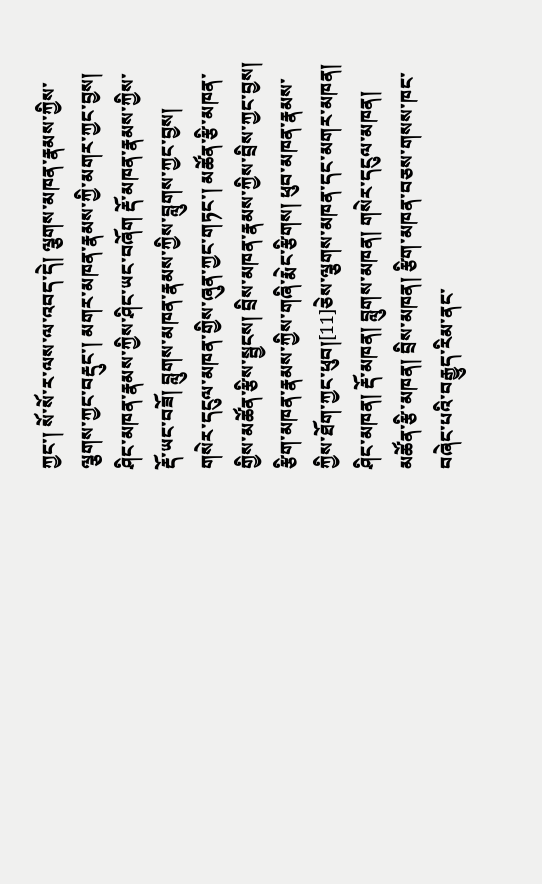ཀྱང་། སོ་སོ་ར་ལས་ལ་འབད་དེ། ལྕགས་མཁན་རྣམས་ཀྱིས་ལྕགས་ཀྱང་བརྡུང་། མགར་མཁན་རྣམས་ཀྱི་མགར་ཀྱང་བྱས། ཤིང་མཁན་རྣམས་ཀྱིས་ཤིང་ཡང་བཞོག རྡོ་མཁན་རྣམས་ཀྱིས་རྡོ་ཡང་བཟོ། བླུགས་མཁན་རྣམས་ཀྱིས་བླུགས་ཀྱང་བྱས། གསེར་དངུལ་མཁན་གྱིས་ཞུན་ཀྱང་གཏང་། མཚོན་རྩི་མཁན་གྱིས་མཚོན་རྩིས་སྦྱངས། བྲིས་མཁན་རྣམས་ཀྱིས་བྲིས་ཀྱང་བྱས། རྩིག་མཁན་རྣམས་ཀྱིས་གཞི་རྨེང་རྩིགས། ཕུབ་མཁན་རྣམས་ཀྱིས་ཐོག་ཀྱང་ཕུབ།[11]ཅེས་ལྕགས་མཁན་དང་མགར་མཁན། ཤིང་མཁན། རྡོ་མཁན། བླུགས་མཁན། གསེར་དངུལ་མཁན། མཚོན་རྩི་མཁན། བྲིས་མཁན། རྩིག་མཁན་བཅས་གསས་ཁང་བཞེང་པའི་བརྒྱུད་རིམ་ནང་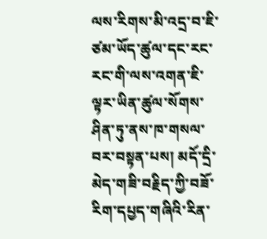ལས་རིགས་མི་འདྲ་བ་ཇི་ཙམ་ཡོད་ཚུལ་དང་རང་རང་གི་ལས་འགན་ཇི་ལྟར་ཡིན་ཚུལ་སོགས་ཤིན་ཏུ་ནས་ཁ་གསལ་བར་བསྟན་པས། མདོ་དྲི་མེད་གཟི་བརྗིད་ཀྱི་བཟོ་རིག་དཔྱད་གཞིའི་རིན་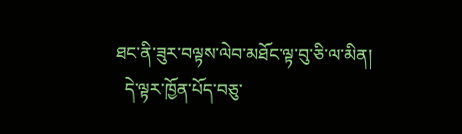ཐང་ནི་ཟུར་བལྟས་ལེབ་མཐོང་ལྟ་བུ་ཅི་ལ་མིན།
  དེ་ལྟར་ཁྱོན་པོད་བཅུ་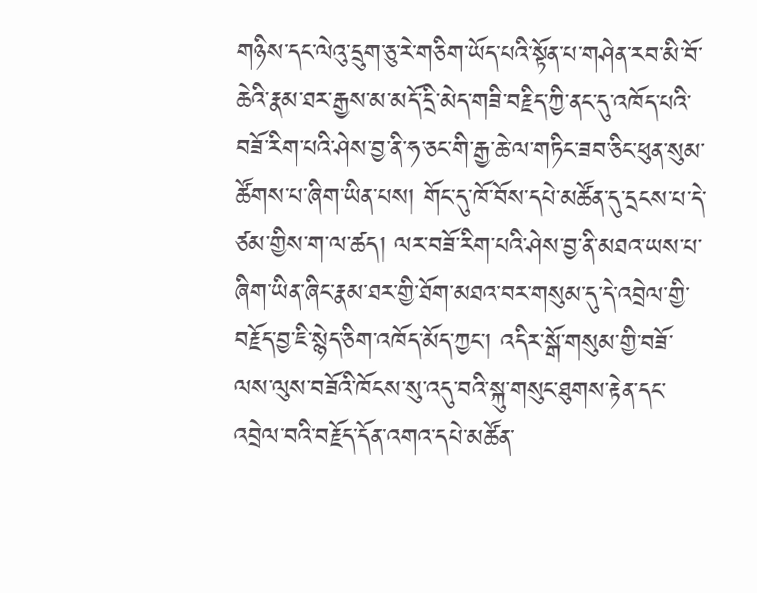གཉིས་དང་ལེའུ་དྲུག་ཅུ་རེ་གཅིག་ཡོད་པའི་སྟོན་པ་གཤེན་རབ་མི་བོ་ཆེའི་རྣམ་ཐར་རྒྱས་མ་མདོ་དྲི་མེད་གཟི་བརྗིད་ཀྱི་ནང་དུ་འཁོད་པའི་བཟོ་རིག་པའི་ཤེས་བྱ་ནི་ཧ་ཅང་གི་རྒྱ་ཆེ་ལ་གཏིང་ཟབ་ཅིང་ཕུན་སུམ་ཚོགས་པ་ཞིག་ཡིན་པས། གོང་དུ་ཁོ་བོས་དཔེ་མཚོན་དུ་དྲངས་པ་དེ་ཙམ་གྱིས་ག་ལ་ཚད། ལར་བཟོ་རིག་པའི་ཤེས་བྱ་ནི་མཐའ་ཡས་པ་ཞིག་ཡིན་ཞིང་རྣམ་ཐར་གྱི་ཐོག་མཐའ་བར་གསུམ་དུ་དེ་འབྲེལ་གྱི་བརྗོད་བྱ་ཇི་སྙེད་ཅིག་འཁོད་མོད་ཀྱང་། འདིར་སྒོ་གསུམ་གྱི་བཟོ་ལས་ལུས་བཟོའི་ཁོངས་སུ་འདུ་བའི་སྐུ་གསུང་ཐུགས་རྟེན་དང་འབྲེལ་བའི་བརྗོད་དོན་འགའ་དཔེ་མཚོན་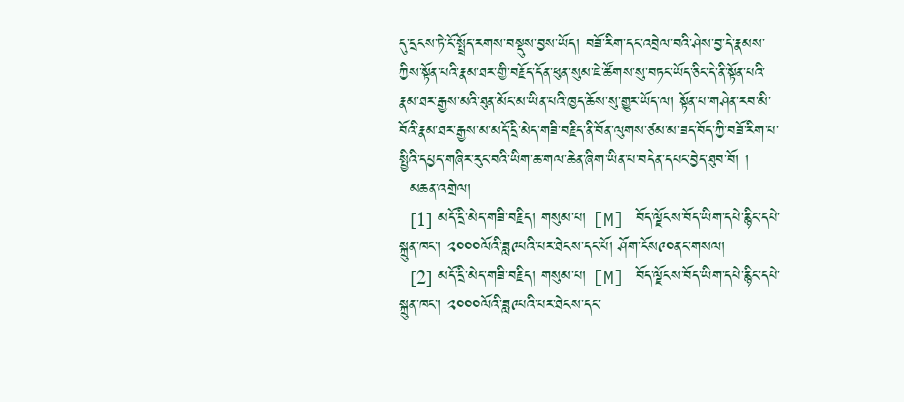དུ་དྲངས་ཏེ་ངོ་སྤྲོད་རགས་བསྡུས་བྱས་ཡོད། བཟོ་རིག་དང་འབྲེལ་བའི་ཤེས་བྱ་དེ་རྣམས་ཀྱིས་སྟོན་པའི་རྣམ་ཐར་གྱི་བརྗོད་དོན་ཕུན་སུམ་ཇེ་ཚོགས་སུ་བཏང་ཡོད་ཅིང་དེ་ནི་སྟོན་པའི་རྣམ་ཐར་རྒྱས་མའི་ཐུན་མོང་མ་ཡིན་པའི་ཁྱད་ཆོས་སུ་གྱུར་ཡོད་ལ། སྟོན་པ་གཤེན་རབ་མི་བོའི་རྣམ་ཐར་རྒྱས་མ་མདོ་དྲི་མེད་གཟི་བརྗིད་ནི་བོན་ལུགས་ཙམ་མ་ཟད་བོད་ཀྱི་བཟོ་རིག་པ་སྤྱིའི་དཔྱད་གཞིར་རུང་བའི་ཡིག་ཆ་གལ་ཆེན་ཞིག་ཡིན་པ་བདེན་དཔང་བྱེད་ཐུབ་བོ། །
  མཆན་འགྲེལ།
  [1] མདོ་དྲི་མེད་གཟི་བརྗིད། གསུམ་པ། [M] བོད་ལྗོངས་བོད་ཡིག་དཔེ་རྙིང་དཔེ་སྐྲུན་ཁང་། ༢༠༠༠ལོའི་ཟླ༩པའི་པར་ཐེངས་དང་པོ། ཤོག་ངོས༩༠ནང་གསལ།
  [2] མདོ་དྲི་མེད་གཟི་བརྗིད། གསུམ་པ། [M] བོད་ལྗོངས་བོད་ཡིག་དཔེ་རྙིང་དཔེ་སྐྲུན་ཁང་། ༢༠༠༠ལོའི་ཟླ༩པའི་པར་ཐེངས་དང་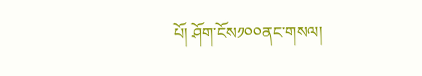པོ། ཤོག་ངོས༡༠༠ནང་གསལ།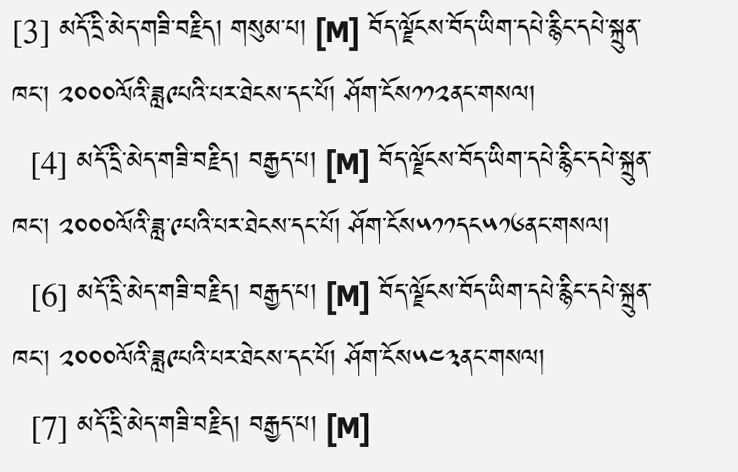[3] མདོ་དྲི་མེད་གཟི་བརྗིད། གསུམ་པ། [M] བོད་ལྗོངས་བོད་ཡིག་དཔེ་རྙིང་དཔེ་སྐྲུན་ཁང་། ༢༠༠༠ལོའི་ཟླ༩པའི་པར་ཐེངས་དང་པོ། ཤོག་ངོས༡༡༢ནང་གསལ།
  [4] མདོ་དྲི་མེད་གཟི་བརྗིད། བརྒྱད་པ། [M] བོད་ལྗོངས་བོད་ཡིག་དཔེ་རྙིང་དཔེ་སྐྲུན་ཁང་། ༢༠༠༠ལོའི་ཟླ་༩པའི་པར་ཐེངས་དང་པོ། ཤོག་ངོས༥༡༡དང༥༡༦ནང་གསལ།
  [6] མདོ་དྲི་མེད་གཟི་བརྗིད། བརྒྱད་པ། [M] བོད་ལྗོངས་བོད་ཡིག་དཔེ་རྙིང་དཔེ་སྐྲུན་ཁང་། ༢༠༠༠ལོའི་ཟླ༩པའི་པར་ཐེངས་དང་པོ། ཤོག་ངོས༥༤༣ནང་གསལ།
  [7] མདོ་དྲི་མེད་གཟི་བརྗིད། བརྒྱད་པ། [M]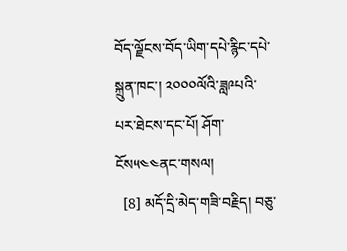བོད་ལྗོངས་བོད་ཡིག་དཔེ་རྙིང་དཔེ་སྐྲུན་ཁང་། ༢༠༠༠ལོའི་ཟླ༩པའི་པར་ཐེངས་དང་པོ། ཤོག་ངོས༥༤༤ནང་གསལ།
  [8] མདོ་དྲི་མེད་གཟི་བརྗིད། བཅུ་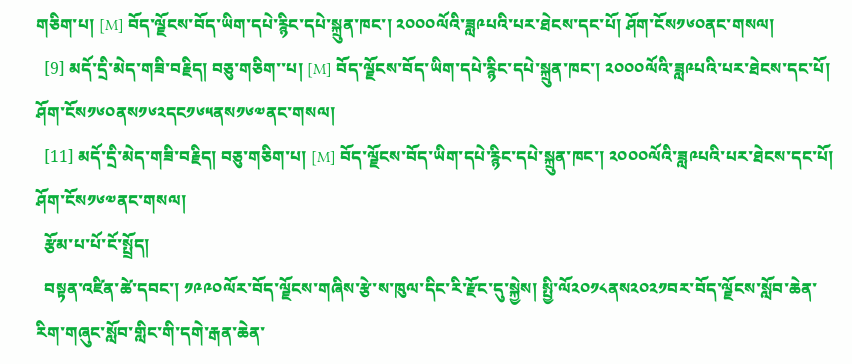གཅིག་པ། [M] བོད་ལྗོངས་བོད་ཡིག་དཔེ་རྙིང་དཔེ་སྐྲུན་ཁང་། ༢༠༠༠ལོའི་ཟླ༩པའི་པར་ཐེངས་དང་པོ། ཤོག་ངོས༡༦༠ནང་གསལ།
  [9] མདོ་དྲི་མེད་གཟི་བརྗིད། བཅུ་གཅིག་་པ། [M] བོད་ལྗོངས་བོད་ཡིག་དཔེ་རྙིང་དཔེ་སྐྲུན་ཁང་། ༢༠༠༠ལོའི་ཟླ༩པའི་པར་ཐེངས་དང་པོ། ཤོག་ངོས༡༦༠ནས༡༦༢དང༡༦༥ནས༡༦༧ནང་གསལ།
  [11] མདོ་དྲི་མེད་གཟི་བརྗིད། བཅུ་གཅིག་པ། [M] བོད་ལྗོངས་བོད་ཡིག་དཔེ་རྙིང་དཔེ་སྐྲུན་ཁང་། ༢༠༠༠ལོའི་ཟླ༩པའི་པར་ཐེངས་དང་པོ། ཤོག་ངོས༡༦༧ནང་གསལ།
  རྩོམ་པ་པོ་ངོ་སྤྲོད།
  བསྟན་འཛིན་ཚེ་དབང་། ༡༩༩༠ལོར་བོད་ལྗོངས་གཞིས་རྩེ་ས་ཁུལ་དིང་རི་རྫོང་དུ་སྐྱེས། སྤྱི་ལོ༢༠༡༨ནས༢༠༢༡བར་བོད་ལྗོངས་སློབ་ཆེན་རིག་གཞུང་སློབ་གླིང་གི་དགེ་རྒན་ཆེན་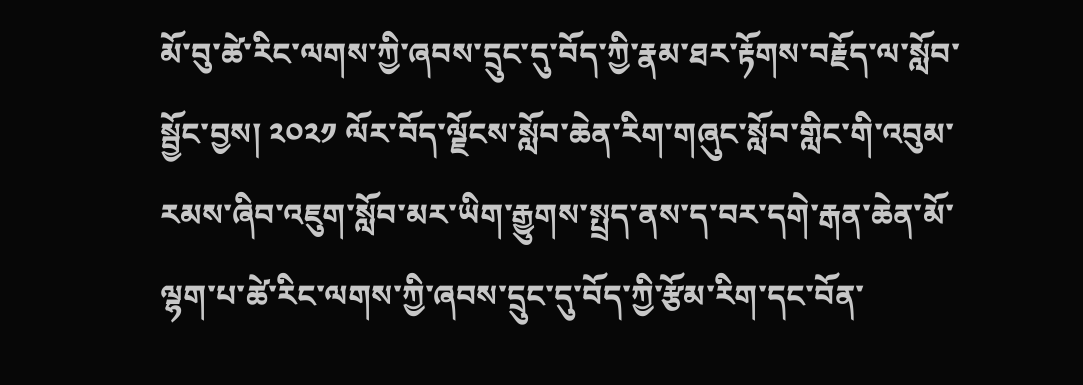མོ་བུ་ཚེ་རིང་ལགས་ཀྱི་ཞབས་དྲུང་དུ་བོད་ཀྱི་རྣམ་ཐར་རྟོགས་བརྗོད་ལ་སློབ་སྦྱོང་བྱས། ༢༠༢༡ ལོར་བོད་ལྗོངས་སློབ་ཆེན་རིག་གཞུང་སློབ་གླིང་གི་འབུམ་རམས་ཞིབ་འཇུག་སློབ་མར་ཡིག་རྒྱུགས་སྤྲད་ནས་ད་བར་དགེ་རྒན་ཆེན་མོ་ལྷག་པ་ཚེ་རིང་ལགས་ཀྱི་ཞབས་དྲུང་དུ་བོད་ཀྱི་རྩོམ་རིག་དང་བོན་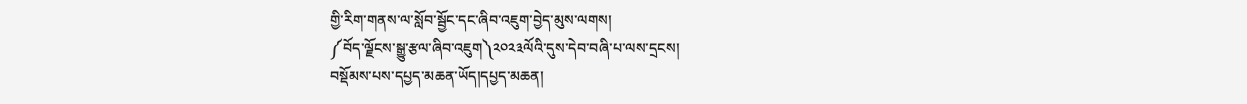གྱི་རིག་གནས་ལ་སློབ་སྦྱོང་དང་ཞིབ་འཇུག་བྱེད་མུས་ལགས།
༼བོད་ལྗོངས་སྒྱུ་རྩལ་ཞིབ་འཇུག༽༢༠༢༣ལོའི་དུས་དེབ་བཞི་པ་ལས་དྲངས།
བསྡོམས་པས་དཔྱད་མཆན་ཡོད།དཔྱད་མཆན།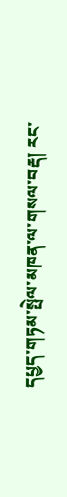དཔྱད་གཏམ་སྤེལ་མཁན་ལ་གསལ་བརྡ། རང་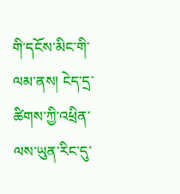གི་དངོས་མིང་གི་ལམ་ནས། ངེད་དྲ་ཚིགས་ཀྱི་འཕྲིན་ལས་ཡུན་རིང་དུ་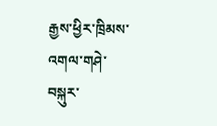རྒྱས་ཕྱིར་ཁྲིམས་འགལ་གཤེ་བསྐུར་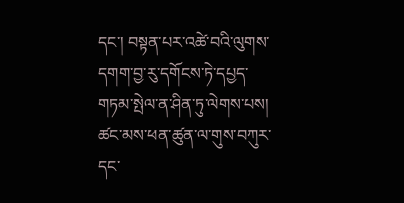དང་། བསྟན་པར་འཚེ་བའི་ལུགས་དགག་བྱ་རུ་དགོངས་ཏེ་དཔྱད་གཏམ་སྤེལ་ན་ཤིན་ཏུ་ལེགས་པས། ཚང་མས་ཕན་ཚུན་ལ་གུས་བཀུར་དང་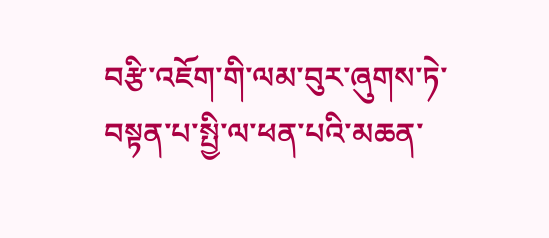བརྩི་འཇོག་གི་ལམ་བུར་ཞུགས་ཏེ་བསྟན་པ་སྤྱི་ལ་ཕན་པའི་མཆན་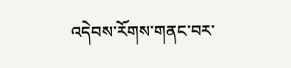འདེབས་རོགས་གནང་བར་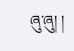ཞུ་ཞུ། །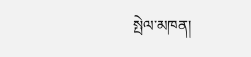སྤེལ་མཁན།